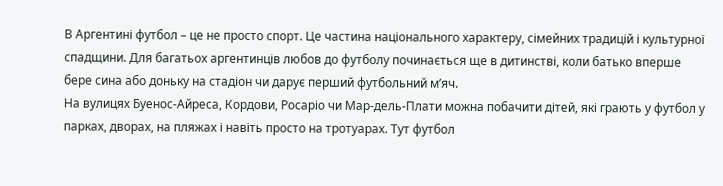В Аргентині футбол – це не просто спорт. Це частина національного характеру, сімейних традицій і культурної спадщини. Для багатьох аргентинців любов до футболу починається ще в дитинстві, коли батько вперше бере сина або доньку на стадіон чи дарує перший футбольний м’яч.
На вулицях Буенос-Айреса, Кордови, Росаріо чи Мар-дель-Плати можна побачити дітей, які грають у футбол у парках, дворах, на пляжах і навіть просто на тротуарах. Тут футбол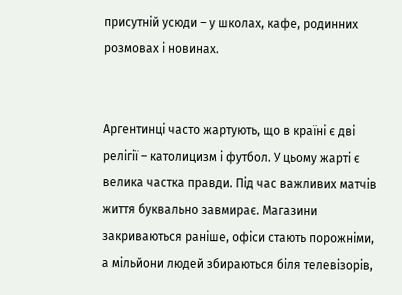присутній усюди – у школах, кафе, родинних розмовах і новинах.


Аргентинці часто жартують, що в країні є дві релігії – католицизм і футбол. У цьому жарті є велика частка правди. Під час важливих матчів життя буквально завмирає. Магазини закриваються раніше, офіси стають порожніми, а мільйони людей збираються біля телевізорів,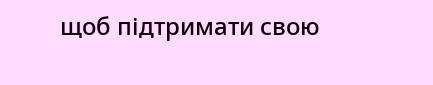щоб підтримати свою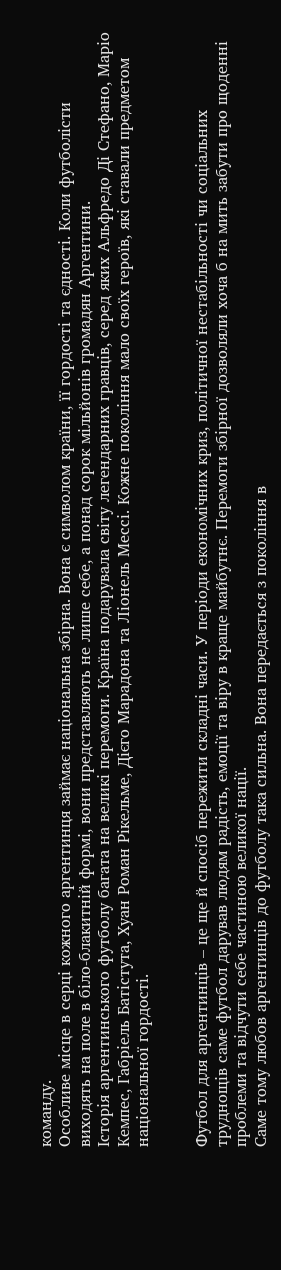команду.
Особливе місце в серці кожного аргентинця займає національна збірна. Вона є символом країни, її гордості та єдності. Коли футболісти виходять на поле в біло-блакитній формі, вони представляють не лише себе, а понад сорок мільйонів громадян Аргентини.
Історія аргентинського футболу багата на великі перемоги. Країна подарувала світу легендарних гравців, серед яких Альфредо Ді Стефано, Маріо Кемпес, Габріель Батістута, Хуан Роман Рікельме, Дієго Марадона та Ліонель Мессі. Кожне покоління мало своїх героїв, які ставали предметом національної гордості.


Футбол для аргентинців – це ще й спосіб пережити складні часи. У періоди економічних криз, політичної нестабільності чи соціальних труднощів саме футбол дарував людям радість, емоції та віру в краще майбутнє. Перемоги збірної дозволяли хоча б на мить забути про щоденні проблеми та відчути себе частиною великої нації.
Саме тому любов аргентинців до футболу така сильна. Вона передається з покоління в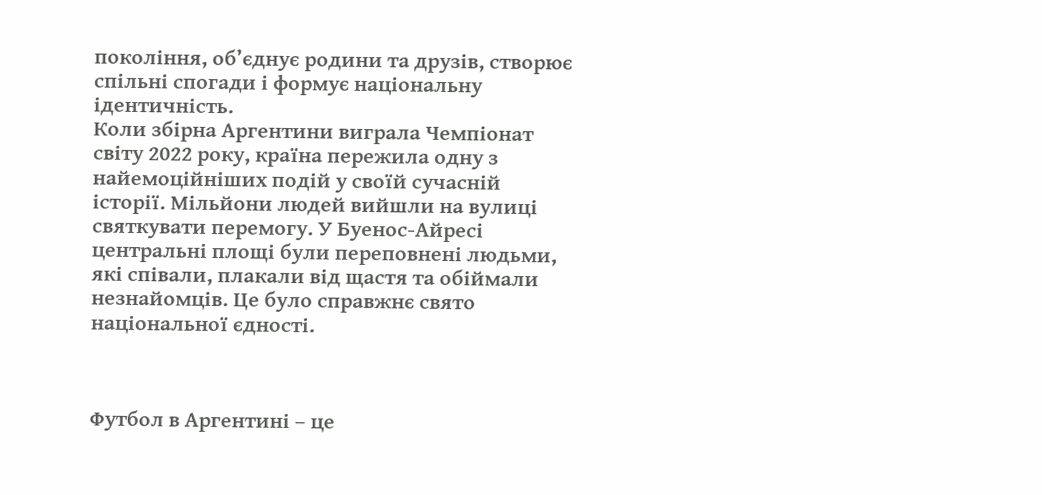покоління, об’єднує родини та друзів, створює спільні спогади і формує національну ідентичність.
Коли збірна Аргентини виграла Чемпіонат світу 2022 року, країна пережила одну з найемоційніших подій у своїй сучасній історії. Мільйони людей вийшли на вулиці святкувати перемогу. У Буенос-Айресі центральні площі були переповнені людьми, які співали, плакали від щастя та обіймали незнайомців. Це було справжнє свято національної єдності.



Футбол в Аргентині – це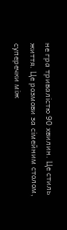не гра тривалістю 90 хвилин. Це стиль життя. Це розмови за сімейним столом, суперечки між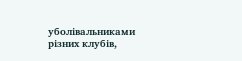уболівальниками різних клубів,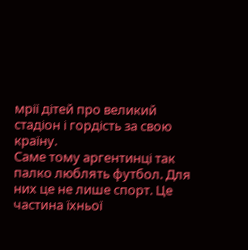мрії дітей про великий стадіон і гордість за свою країну.
Саме тому аргентинці так палко люблять футбол. Для них це не лише спорт. Це частина їхньої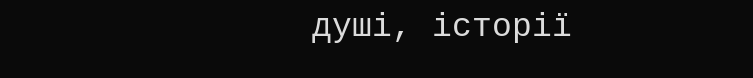душі, історії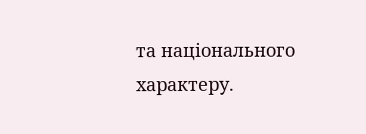та національного характеру.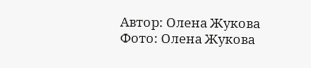Автор: Олена Жукова
Фото: Олена Жукова